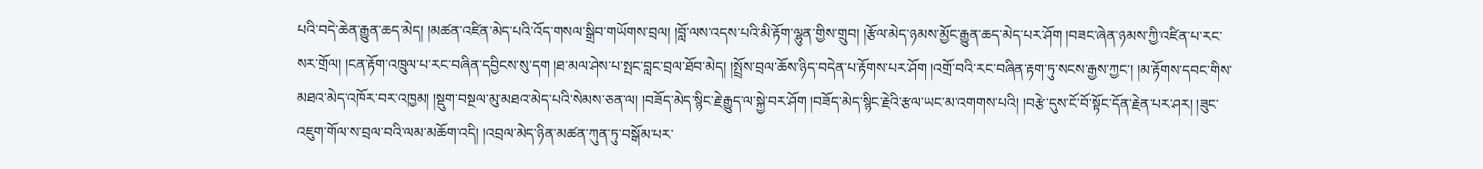པའི་བདེ་ཆེན་རྒྱུན་ཆད་མེད། །མཚན་འཛིན་མེད་པའི་འོད་གསལ་སྒྲིབ་གཡོགས་བྲལ། །བློ་ལས་འདས་པའི་མི་རྟོག་ལྷུན་གྱིས་གྲུབ། །རྩོལ་མེད་ཉམས་མྱོང་རྒྱུན་ཆད་མེད་པར་ཤོག །བཟང་ཞེན་ཉམས་ཀྱི་འཛིན་པ་རང་སར་གྲོལ། །ངན་རྟོག་འཁྲུལ་པ་རང་བཞིན་དབྱིངས་སུ་དག །ཐ་མལ་ཤེས་པ་སྤང་བླང་བྲལ་ཐོབ་མེད། །སྤྲོས་བྲལ་ཆོས་ཉིད་བདེན་པ་རྟོགས་པར་ཤོག །འགྲོ་བའི་རང་བཞིན་རྟག་ཏུ་སངས་རྒྱས་ཀྱང་། །མ་རྟོགས་དབང་གིས་མཐའ་མེད་འཁོར་བར་འཁྱམ། །སྡུག་བསྔལ་མུ་མཐའ་མེད་པའི་སེམས་ཅན་ལ། །བཟོད་མེད་སྙིང་རྗེ་རྒྱུད་ལ་སྐྱེ་བར་ཤོག །བཟོད་མེད་སྙིང་རྗེའི་རྩལ་ཡང་མ་འགགས་པའི། །བརྩེ་དུས་ངོ་བོ་སྟོང་དོན་རྗེན་པར་ཤར། །ཟུང་འཇུག་གོལ་ས་བྲལ་བའི་ལམ་མཆོག་འདི། །འབྲལ་མེད་ཉིན་མཚན་ཀུན་ཏུ་བསྒོམ་པར་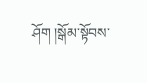ཤོག །སྒོམ་སྟོབས་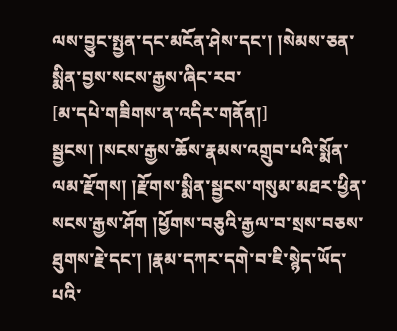ལས་བྱུང་སྤྱན་དང་མངོན་ཤེས་དང་། །སེམས་ཅན་སྨིན་བྱས་སངས་རྒྱས་ཞིང་རབ་
[མ་དཔེ་གཟིགས་ན་འདིར་གནོན།]
སྦྱངས། །སངས་རྒྱས་ཆོས་རྣམས་འགྲུབ་པའི་སྨོན་ལམ་རྫོགས། །རྫོགས་སྨིན་སྦྱངས་གསུམ་མཐར་ཕྱིན་སངས་རྒྱས་ཤོག །ཕྱོགས་བཅུའི་རྒྱལ་བ་སྲས་བཅས་ཐུགས་རྗེ་དང་། །རྣམ་དཀར་དགེ་བ་ཇི་སྙེད་ཡོད་པའི་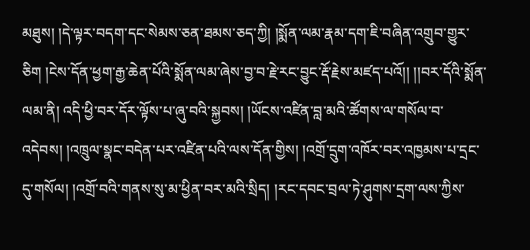མཐུས། །དེ་ལྟར་བདག་དང་སེམས་ཅན་ཐམས་ཅད་ཀྱི། །སྨོན་ལམ་རྣམ་དག་ཇི་བཞིན་འགྲུབ་གྱུར་ཅིག །ངེས་དོན་ཕྱག་རྒྱ་ཆེན་པོའི་སྨོན་ལམ་ཞེས་བྱ་བ་རྗེ་རང་བྱུང་རྡོ་རྗེས་མཛད་པའོ།། །།བར་དོའི་སྨོན་ལམ་ནི། འདི་ཕྱི་བར་དོར་ལྟོས་པ་ཞུ་བའི་སྐྱབས། །ཡོངས་འཛིན་བླ་མའི་ཚོགས་ལ་གསོལ་བ་འདེབས། །འཁྲུལ་སྣང་བདེན་པར་འཛིན་པའི་ལས་དོན་གྱིས། །འགྲོ་དྲུག་འཁོར་བར་འཁྱམས་པ་དྲང་དུ་གསོལ། །འགྲོ་བའི་གནས་སུ་མ་ཕྱིན་བར་མའི་སྲིད། །རང་དབང་བྲལ་ཏེ་ཤུགས་དྲག་ལས་ཀྱིས་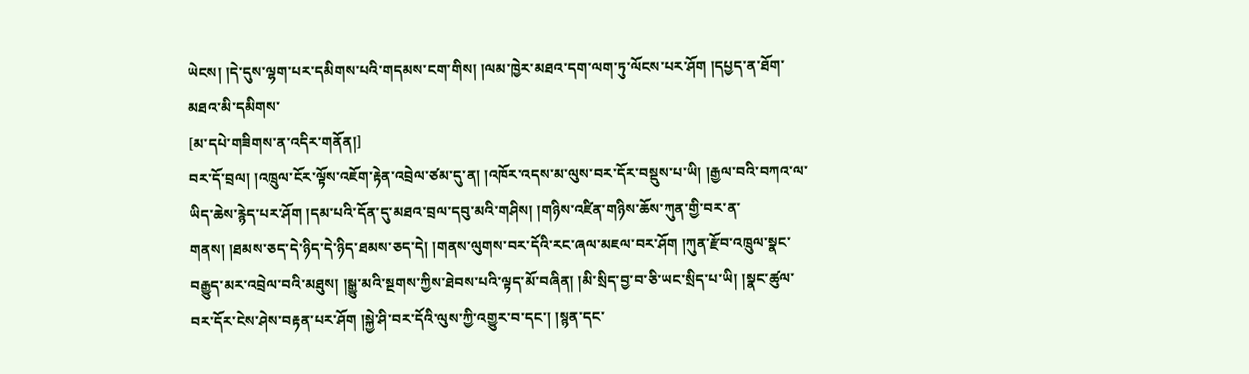ཡེངས། །དེ་དུས་ལྷག་པར་དམིགས་པའི་གདམས་ངག་གིས། །ལམ་ཁྱེར་མཐའ་དག་ལག་ཏུ་ལོངས་པར་ཤོག །དཔྱད་ན་ཐོག་མཐའ་མི་དམིགས་
[མ་དཔེ་གཟིགས་ན་འདིར་གནོན།]
བར་དོ་བྲལ། །འཁྲུལ་ངོར་ལྟོས་འཇོག་རྟེན་འབྲེལ་ཙམ་དུ་ན། །འཁོར་འདས་མ་ལུས་བར་དོར་བསྡུས་པ་ཡི། །རྒྱལ་བའི་བཀའ་ལ་ཡིད་ཆེས་རྙེད་པར་ཤོག །དམ་པའི་དོན་དུ་མཐའ་བྲལ་དབུ་མའི་གཤིས། །གཉིས་འཛིན་གཉིས་ཆོས་ཀུན་གྱི་བར་ན་གནས། །ཐམས་ཅད་དེ་ཉིད་དེ་ཉིད་ཐམས་ཅད་དེ། །གནས་ལུགས་བར་དོའི་རང་ཞལ་མཇལ་བར་ཤོག །ཀུན་རྫོབ་འཁྲུལ་སྣང་བརྒྱུད་མར་འབྲེལ་བའི་མཐུས། །སྒྱུ་མའི་སྔགས་ཀྱིས་ཐེབས་པའི་ལྟད་མོ་བཞིན། །མི་སྲིད་བྱ་བ་ཅི་ཡང་སྲིད་པ་ཡི། །སྣང་ཚུལ་བར་དོར་ངེས་ཤེས་བརྟན་པར་ཤོག །སྐྱེ་ཤི་བར་དོའི་ལུས་ཀྱི་འགྱུར་བ་དང་། །སྙན་དང་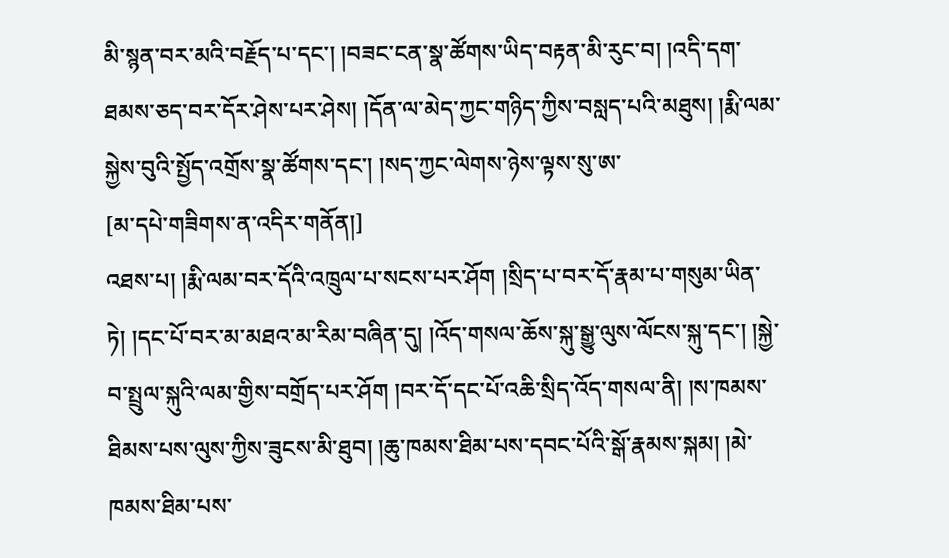མི་སྙན་བར་མའི་བརྗོད་པ་དང་། །བཟང་ངན་སྣ་ཚོགས་ཡིད་བརྟན་མི་རུང་བ། །འདི་དག་ཐམས་ཅད་བར་དོར་ཤེས་པར་ཤེས། །དོན་ལ་མེད་ཀྱང་གཉིད་ཀྱིས་བསླད་པའི་མཐུས། །རྨི་ལམ་སྐྱེས་བུའི་སྤྱོད་འགྲོས་སྣ་ཚོགས་དང་། །སད་ཀྱང་ལེགས་ཉེས་ལྟས་སུ་ཨ་
[མ་དཔེ་གཟིགས་ན་འདིར་གནོན།]
འཐས་པ། །རྨི་ལམ་བར་དོའི་འཁྲུལ་པ་སངས་པར་ཤོག །སྲིད་པ་བར་དོ་རྣམ་པ་གསུམ་ཡིན་ཏེ། །དང་པོ་བར་མ་མཐའ་མ་རིམ་བཞིན་དུ། །འོད་གསལ་ཆོས་སྐུ་སྒྱུ་ལུས་ལོངས་སྐུ་དང་། །སྐྱེ་བ་སྤྲུལ་སྐུའི་ལམ་གྱིས་བགྲོད་པར་ཤོག །བར་དོ་དང་པོ་འཆི་སྲིད་འོད་གསལ་ནི། །ས་ཁམས་ཐིམས་པས་ལུས་ཀྱིས་ཟུངས་མི་ཐུབ། །ཆུ་ཁམས་ཐིམ་པས་དབང་པོའི་སྒོ་རྣམས་སྐམ། །མེ་ཁམས་ཐིམ་པས་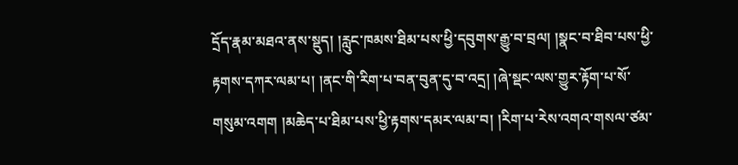དྲོད་རྣམ་མཐའ་ནས་སྡུད། །རླུང་ཁམས་ཐིམ་པས་ཕྱི་དབུགས་རྒྱུ་བ་བྲལ། །སྣང་བ་ཐིབ་པས་ཕྱི་རྟགས་དཀར་ལམ་པ། །ནང་གི་རིག་པ་བན་བུན་དུ་བ་འདྲ། །ཞེ་སྡང་ལས་གྱུར་རྟོག་པ་སོ་གསུམ་འགག །མཆེད་པ་ཐིམ་པས་ཕྱི་རྟགས་དམར་ལམ་བ། །རིག་པ་རེས་འགའ་གསལ་ཙམ་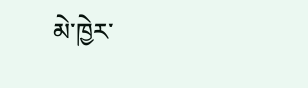མེ་ཁྱེར་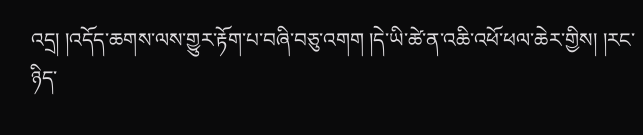འདྲ། །འདོད་ཆགས་ལས་གྱུར་རྟོག་པ་བཞི་བཅུ་འགག །དེ་ཡི་ཚེ་ན་འཆི་འཕོ་ཕལ་ཆེར་གྱིས། །རང་ཉིད་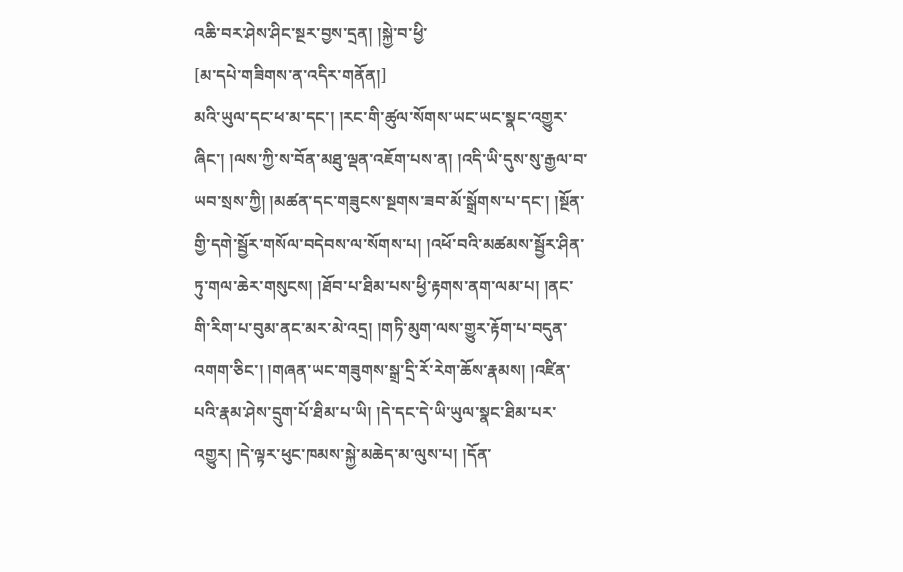འཆི་བར་ཤེས་ཤིང་སྔར་བྱས་དྲན། །སྐྱེ་བ་ཕྱི་
[མ་དཔེ་གཟིགས་ན་འདིར་གནོན།]
མའི་ཡུལ་དང་ཕ་མ་དང་། །རང་གི་ཚུལ་སོགས་ཡང་ཡང་སྣང་འགྱུར་ཞིང་། །ལས་ཀྱི་ས་བོན་མཐུ་ལྡན་འཇོག་པས་ན། །འདི་ཡི་དུས་སུ་རྒྱལ་བ་ཡབ་སྲས་ཀྱི། །མཚན་དང་གཟུངས་སྔགས་ཟབ་མོ་སྒྲོགས་པ་དང་། །སྔོན་གྱི་དགེ་སྦྱོར་གསོལ་བདེབས་ལ་སོགས་པ། །འཕོ་བའི་མཚམས་སྦྱོར་ཤིན་ཏུ་གལ་ཆེར་གསུངས། །ཐོབ་པ་ཐིམ་པས་ཕྱི་རྟགས་ནག་ལམ་པ། །ནང་གི་རིག་པ་བུམ་ནང་མར་མེ་འདྲ། །གཏི་མུག་ལས་གྱུར་རྟོག་པ་བདུན་འགག་ཅིང་། །གཞན་ཡང་གཟུགས་སྒྲ་དྲི་རོ་རེག་ཆོས་རྣམས། །འཛིན་པའི་རྣམ་ཤེས་དྲུག་པོ་ཐིམ་པ་ཡི། །དེ་དང་དེ་ཡི་ཡུལ་སྣང་ཐིམ་པར་འགྱུར། །དེ་ལྟར་ཕུང་ཁམས་སྐྱེ་མཆེད་མ་ལུས་པ། །དོན་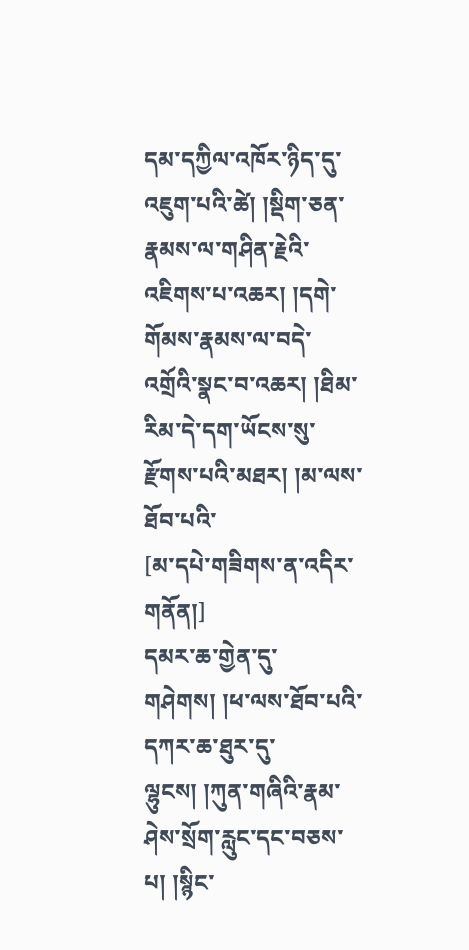དམ་དཀྱིལ་འཁོར་ཉིད་དུ་འཇུག་པའི་ཚེ། །སྡིག་ཅན་རྣམས་ལ་གཤིན་རྗེའི་འཇིགས་པ་འཆར། །དགེ་གོམས་རྣམས་ལ་བདེ་འགྲོའི་སྣང་བ་འཆར། །ཐིམ་རིམ་དེ་དག་ཡོངས་སུ་རྫོགས་པའི་མཐར། །མ་ལས་ཐོབ་པའི་
[མ་དཔེ་གཟིགས་ན་འདིར་གནོན།]
དམར་ཆ་གྱེན་དུ་གཤེགས། །ཕ་ལས་ཐོབ་པའི་དཀར་ཆ་ཐུར་དུ་ལྷུངས། །ཀུན་གཞིའི་རྣམ་ཤེས་སྲོག་རླུང་དང་བཅས་པ། །སྙིང་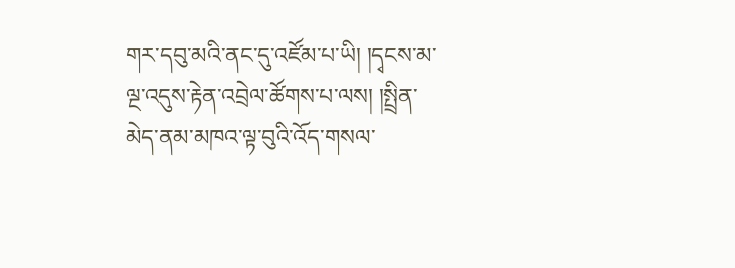གར་དབུ་མའི་ནང་དུ་འཛོམ་པ་ཡི། །དྭངས་མ་ལྔ་འདུས་རྟེན་འབྲེལ་ཚོགས་པ་ལས། །སྤྲིན་མེད་ནམ་མཁའ་ལྟ་བུའི་འོད་གསལ་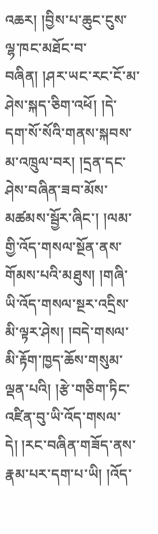འཆར། །བྱིས་པ་ཆུང་ངུས་ལྷ་ཁང་མཐོང་བ་བཞིན། །ཤར་ཡང་རང་ངོ་མ་ཤེས་སྐད་ཅིག་འཕོ། །དེ་དག་སོ་སོའི་གནས་སྐབས་མ་འཁྲུལ་བར། །དྲན་དང་ཤེས་བཞིན་ཟབ་མོས་མཚམས་སྦྱོར་ཞིང་། །ལམ་གྱི་འོད་གསལ་སྔོན་ནས་གོམས་པའི་མཐུས། །གཞི་ཡི་འོད་གསལ་སྔར་འདྲིས་མི་ལྟར་ཤེས། །བདེ་གསལ་མི་རྟོག་ཁྱད་ཆོས་གསུམ་ལྡན་པའི། །རྩེ་གཅིག་ཏིང་འཛིན་བུ་ཡི་འོད་གསལ་དེ། །རང་བཞིན་གཟོད་ནས་རྣམ་པར་དག་པ་ཡི། །འོད་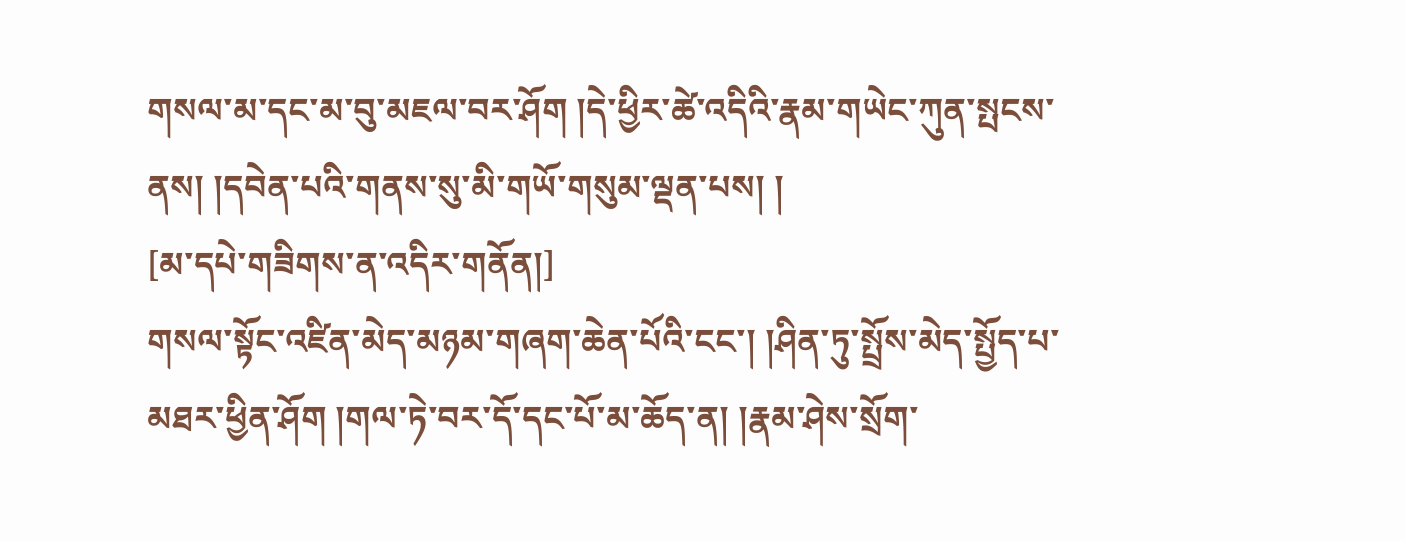གསལ་མ་དང་མ་བུ་མཇལ་བར་ཤོག །དེ་ཕྱིར་ཚེ་འདིའི་རྣམ་གཡེང་ཀུན་སྤངས་ནས། །དབེན་པའི་གནས་སུ་མི་གཡོ་གསུམ་ལྡན་པས། །
[མ་དཔེ་གཟིགས་ན་འདིར་གནོན།]
གསལ་སྟོང་འཛིན་མེད་མཉམ་གཞག་ཆེན་པོའི་ངང་། །ཤིན་ཏུ་སྤྲོས་མེད་སྤྱོད་པ་མཐར་ཕྱིན་ཤོག །གལ་ཏེ་བར་དོ་དང་པོ་མ་ཆོད་ན། །རྣམ་ཤེས་སྲོག་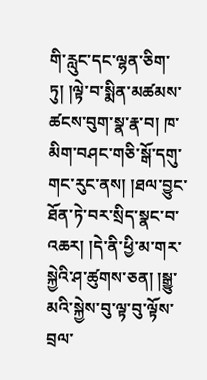གི་རླུང་དང་ལྷན་ཅིག་ཏུ། །ལྟེ་བ་སྨིན་མཚམས་ཚངས་བུག་སྣ་རྣ་བ། ཁ་མིག་བཤང་གཅི་སྒོ་དགུ་གང་རུང་ནས། །ཐལ་བྱུང་ཐོན་ཏེ་བར་སྲིད་སྣང་བ་འཆར། །དེ་ནི་ཕྱི་མ་གར་སྐྱེའི་ཤ་ཚུགས་ཅན། །སྒྱུ་མའི་སྐྱེས་བུ་ལྟ་བུ་ལྟོས་བྲལ་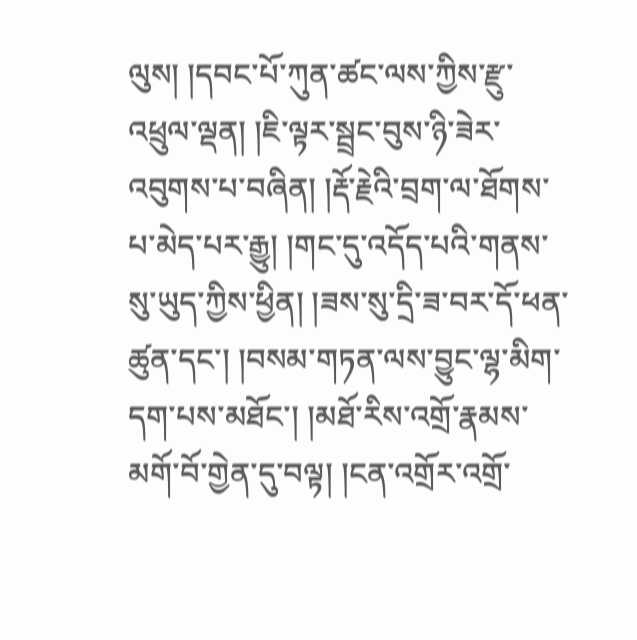ལུས། །དབང་པོ་ཀུན་ཚང་ལས་ཀྱིས་རྫུ་འཕྲུལ་ལྡན། །ཇི་ལྟར་སྦྲང་བུས་ཉི་ཟེར་འབུགས་པ་བཞིན། །རྡོ་རྗེའི་བྲག་ལ་ཐོགས་པ་མེད་པར་རྒྱུ། །གང་དུ་འདོད་པའི་གནས་སུ་ཡུད་ཀྱིས་ཕྱིན། །ཟས་སུ་དྲི་ཟ་བར་དོ་ཕན་ཚུན་དང་། །བསམ་གཏན་ལས་བྱུང་ལྷ་མིག་དག་པས་མཐོང་། །མཐོ་རིས་འགྲོ་རྣམས་མགོ་བོ་གྱེན་དུ་བལྟ། །ངན་འགྲོར་འགྲོ་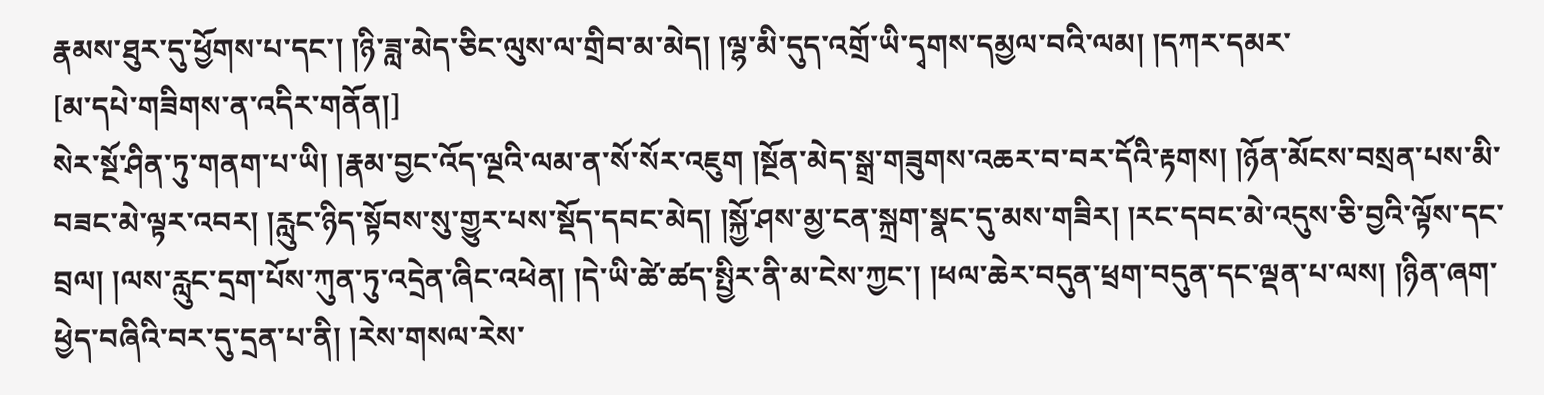རྣམས་ཐུར་དུ་ཕྱོགས་པ་དང་། །ཉི་ཟླ་མེད་ཅིང་ལུས་ལ་གྲིབ་མ་མེད། །ལྷ་མི་དུད་འགྲོ་ཡི་དྭགས་དམྱལ་བའི་ལམ། །དཀར་དམར་
[མ་དཔེ་གཟིགས་ན་འདིར་གནོན།]
སེར་སྔོ་ཤིན་ཏུ་གནག་པ་ཡི། །རྣམ་བྱང་འོད་ལྔའི་ལམ་ན་སོ་སོར་འཇུག །སྔོན་མེད་སྒྲ་གཟུགས་འཆར་བ་བར་དོའི་རྟགས། །ཉོན་མོངས་བསྲན་པས་མི་བཟང་མེ་ལྟར་འབར། །རླུང་ཉིད་སྟོབས་སུ་གྱུར་པས་སྡོད་དབང་མེད། །སྐྱོ་ཤས་མྱ་ངན་སྐྲག་སྣང་དུ་མས་གཟིར། །རང་དབང་མེ་འདུས་ཅི་བྱའི་ལྟོས་དང་བྲལ། །ལས་རླུང་དྲག་པོས་ཀུན་ཏུ་འདྲེན་ཞིང་འཕེན། །དེ་ཡི་ཚེ་ཚད་སྤྱིར་ནི་མ་ངེས་ཀྱང་། །ཕལ་ཆེར་བདུན་ཕྲག་བདུན་དང་ལྡན་པ་ལས། །ཉིན་ཞག་ཕྱེད་བཞིའི་བར་དུ་དྲན་པ་ནི། །རེས་གསལ་རེས་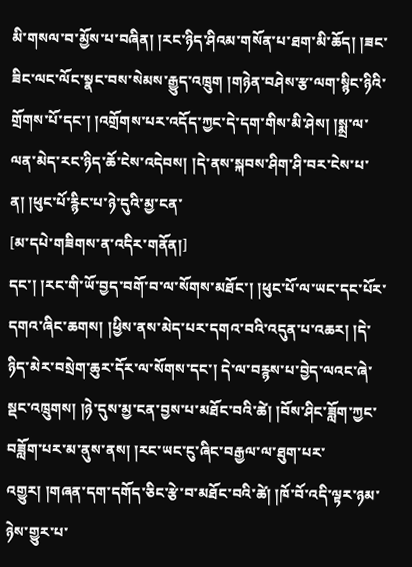མི་གསལ་བ་མྱོས་པ་བཞིན། །རང་ཉིད་ཤིའམ་གསོན་པ་ཐག་མི་ཆོད། །ཟང་ཟིང་ལང་ལོང་སྣང་བས་སེམས་རྒྱུད་འཁྲུག །གཉེན་བཤེས་རྩ་ལག་སྙིང་ཉིའི་གྲོགས་པོ་དང་། །འགྲོགས་པར་འདོད་ཀྱང་དེ་དག་གིས་མི་ཤེས། །སྨྲ་ལ་ལན་མེད་རང་ཉིད་ཆོ་ངེས་འདེབས། །དེ་ནས་སྐབས་ཤིག་ཤི་བར་ངེས་པ་ན། །ཕུང་པོ་རྙིང་པ་ཉེ་དུའི་མྱ་ངན་
[མ་དཔེ་གཟིགས་ན་འདིར་གནོན།]
དང་། །རང་གི་ཡོ་བྱད་བགོ་བ་ལ་སོགས་མཐོང་། །ཕུང་པོ་ལ་ཡང་དང་པོར་དགའ་ཞིང་ཆགས། །ཕྱིས་ནས་མེད་པར་དགའ་བའི་འདུན་པ་འཆར། །དེ་ཉིད་མེར་བསྲེག་ཆུར་དོར་ལ་སོགས་དང་། དེ་ལ་བརྙས་པ་བྱེད་ལའང་ཞེ་སྡང་འཁྲུགས། །ཉེ་དུས་མྱ་ངན་བྱས་པ་མཐོང་བའི་ཚེ། །བོས་ཤིང་ཟློག་ཀྱང་བཟློག་པར་མ་ནུས་ནས། །རང་ཡང་ངུ་ཞིང་བརྒྱལ་ལ་ཐུག་པར་འགྱུར། །གཞན་དག་དགོད་ཅིང་རྩེ་བ་མཐོང་བའི་ཚེ། །ཁོ་བོ་འདི་ལྟར་ཉམ་ཉེས་གྱུར་པ་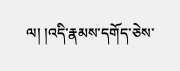ལ། །འདི་རྣམས་དགོད་ཅེས་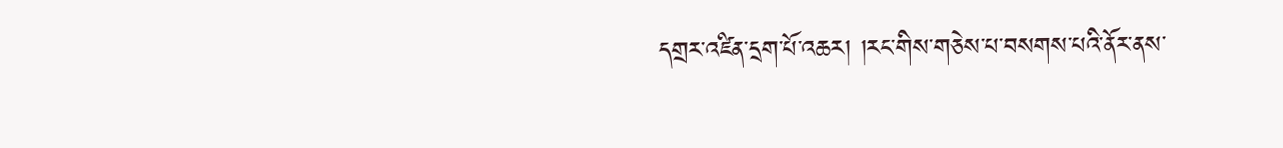དགྲར་འཛིན་དྲག་པོ་འཆར། །རང་གིས་གཅེས་པ་བསགས་པའི་ནོར་ནས་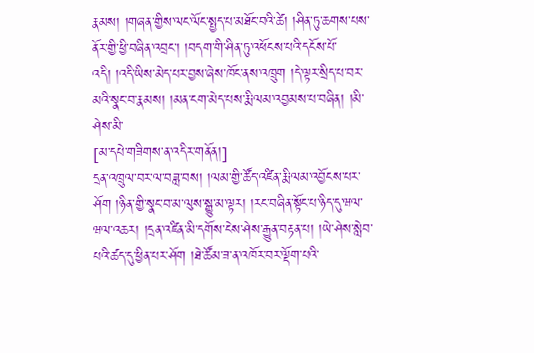རྣམས། །གཞན་གྱིས་ལང་ལོང་སྤྱད་པ་མཐོང་བའི་ཚེ། །ཤིན་ཏུ་ཆགས་པས་ནོར་གྱི་ཕྱི་བཞིན་འབྲང་། །བདག་གི་ཤིན་ཏུ་འཕོངས་པའི་དངོས་པོ་འདི། །འདི་ཡིས་མེད་པར་བྱས་ཞེས་ཁོང་ནས་འཁྲུག །དེ་ལྟར་སྲིད་པ་བར་མའི་སྣང་བ་རྣམས། །མན་ངག་མེད་པས་རྨི་ལམ་འབྱམས་པ་བཞིན། །མི་ཤེས་མི་
[མ་དཔེ་གཟིགས་ན་འདིར་གནོན།]
དྲན་འཁྲུལ་བར་ལ་བཟླ་བས། །ལམ་གྱི་ཚོད་འཛིན་རྨི་ལམ་འབྱོངས་པར་ཤོག །ཉིན་གྱི་སྣང་བ་མ་ལུས་སྒྱུ་མ་ལྟར། །རང་བཞིན་སྟོང་པ་ཉིད་དུ་ཝལ་ཝལ་འཆར། །དྲན་འཛིན་མི་དགོས་ངེས་ཤེས་རྒྱུན་བརྟན་པ། །ཡེ་ཤེས་སླེབ་པའི་ཚད་དུ་ཕྱིན་པར་ཤོག །ཐེ་ཚོམ་ཟ་ན་འཁོར་བར་ལྡོག་པའི་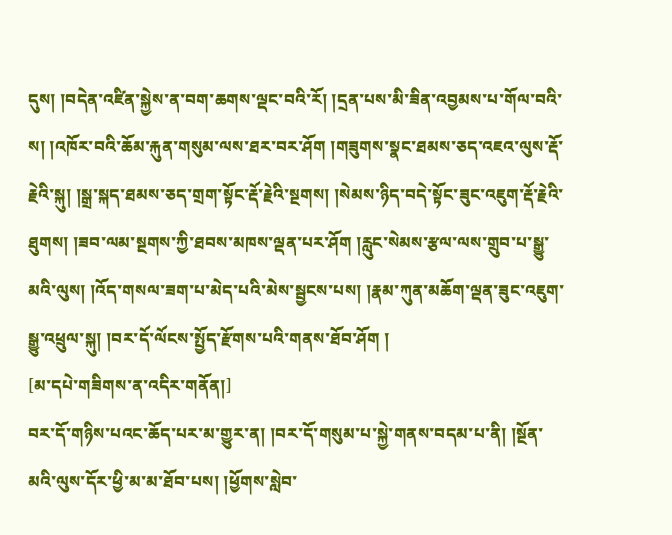དུས། །བདེན་འཛིན་སྐྱེས་ན་བག་ཆགས་ལྡང་བའི་རོ། །དྲན་པས་མི་ཟིན་འབྱམས་པ་གོལ་བའི་ས། །འཁོར་བའི་ཆོམ་རྐུན་གསུམ་ལས་ཐར་བར་ཤོག །གཟུགས་སྣང་ཐམས་ཅད་འཇའ་ལུས་རྡོ་རྗེའི་སྐུ། །སྒྲ་སྐད་ཐམས་ཅད་གྲག་སྟོང་རྡོ་རྗེའི་སྔགས། །སེམས་ཉིད་བདེ་སྟོང་ཟུང་འཇུག་རྡོ་རྗེའི་ཐུགས། །ཟབ་ལམ་སྔགས་ཀྱི་ཐབས་མཁས་ལྡན་པར་ཤོག །རླུང་སེམས་རྩལ་ལས་གྲུབ་པ་སྒྱུ་མའི་ལུས། །འོད་གསལ་ཟག་པ་མེད་པའི་མེས་སྦྱངས་པས། །རྣམ་ཀུན་མཆོག་ལྡན་ཟུང་འཇུག་སྒྱུ་འཕྲུལ་སྐུ། །བར་དོ་ལོངས་སྤྱོད་རྫོགས་པའི་གནས་ཐོབ་ཤོག །
[མ་དཔེ་གཟིགས་ན་འདིར་གནོན།]
བར་དོ་གཉིས་པའང་ཆོད་པར་མ་གྱུར་ན། །བར་དོ་གསུམ་པ་སྐྱེ་གནས་བདམ་པ་ནི། །སྔོན་མའི་ལུས་དོར་ཕྱི་མ་མ་ཐོབ་པས། །ཕྱོགས་སླེབ་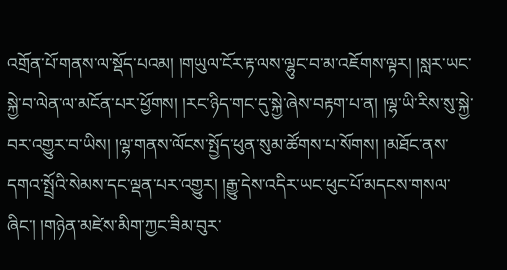འགྲོན་པོ་གནས་ལ་སྡོད་པའམ། །གཡུལ་ངོར་རྟ་ལས་ལྷུང་བ་མ་འཇོགས་ལྟར། །སླར་ཡང་སྐྱེ་བ་ལེན་ལ་མངོན་པར་ཕྱོགས། །རང་ཉིད་གང་དུ་སྐྱེ་ཞེས་བརྟག་པ་ན། །ལྷ་ཡི་རིས་སུ་སྐྱེ་བར་འགྱུར་བ་ཡིས། །ལྷ་གནས་ལོངས་སྤྱོད་ཕུན་སུམ་ཚོགས་པ་སོགས། །མཐོང་ནས་དགའ་སྤྲོའི་སེམས་དང་ལྡན་པར་འགྱུར། །རྒྱུ་དེས་འདིར་ཡང་ཕུང་པོ་མདངས་གསལ་ཞིང་། །གཉེན་མཛེས་མིག་ཀྱང་ཟིམ་བུར་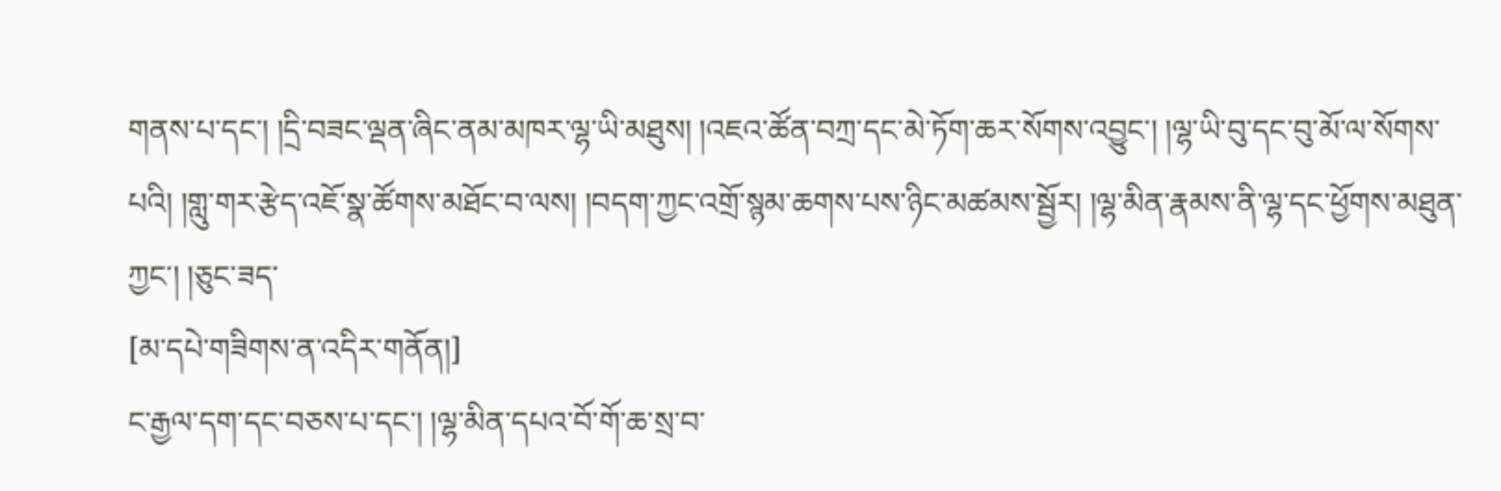གནས་པ་དང་། །དྲི་བཟང་ལྡན་ཞིང་ནམ་མཁར་ལྷ་ཡི་མཐུས། །འཇའ་ཚོན་བཀྲ་དང་མེ་ཏོག་ཆར་སོགས་འབྱུང་། །ལྷ་ཡི་བུ་དང་བུ་མོ་ལ་སོགས་པའི། །གླུ་གར་རྩེད་འཇོ་སྣ་ཚོགས་མཐོང་བ་ལས། །བདག་ཀྱང་འགྲོ་སྙམ་ཆགས་པས་ཉིང་མཚམས་སྦྱོར། །ལྷ་མིན་རྣམས་ནི་ལྷ་དང་ཕྱོགས་མཐུན་ཀྱང་། །ཅུང་ཟད་
[མ་དཔེ་གཟིགས་ན་འདིར་གནོན།]
ང་རྒྱལ་དག་དང་བཅས་པ་དང་། །ལྷ་མིན་དཔའ་བོ་གོ་ཆ་སྲ་བ་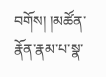བགོས། །མཚོན་རྣོན་རྣམ་པ་སྣ་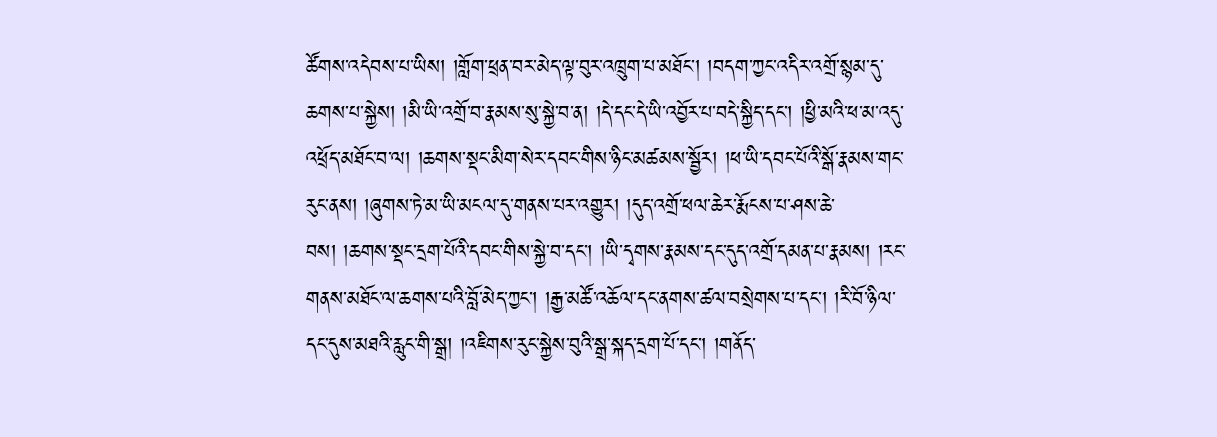ཚོགས་འདེབས་པ་ཡིས། །གློག་ཕྲན་བར་མེད་ལྟ་བུར་འཁྲུག་པ་མཐོང་། །བདག་ཀྱང་འདིར་འགྲོ་སྙམ་དུ་ཆགས་པ་སྐྱེས། །མི་ཡི་འགྲོ་བ་རྣམས་སུ་སྐྱེ་བ་ན། །དེ་དང་དེ་ཡི་འབྱོར་པ་བདེ་སྐྱིད་དང་། །ཕྱི་མའི་ཕ་མ་འདུ་འཕྲོད་མཐོང་བ་ལ། །ཆགས་སྡང་མིག་སེར་དབང་གིས་ཉིང་མཚམས་སྦྱོར། །ཕ་ཡི་དབང་པོའི་སྒོ་རྣམས་གང་རུང་ནས། །ཞུགས་ཏེ་མ་ཡི་མངལ་དུ་གནས་པར་འགྱུར། །དུད་འགྲོ་ཕལ་ཆེར་རྨོངས་པ་ཤས་ཆེ་བས། །ཆགས་སྡང་དྲག་པོའི་དབང་གིས་སྐྱེ་བ་དང་། །ཡི་དྭགས་རྣམས་དང་དུད་འགྲོ་དམན་པ་རྣམས། །རང་གནས་མཐོང་ལ་ཆགས་པའི་བློ་མེད་ཀྱང་། །རྒྱ་མཚོ་འཆོལ་དང་ནགས་ཚལ་བསྲེགས་པ་དང་། །རི་བོ་ཉིལ་དང་དུས་མཐའི་རླུང་གི་སྒྲ། །འཇིགས་རུང་སྐྱེས་བུའི་སྒྲ་སྐད་དྲག་པོ་དང་། །གནོད་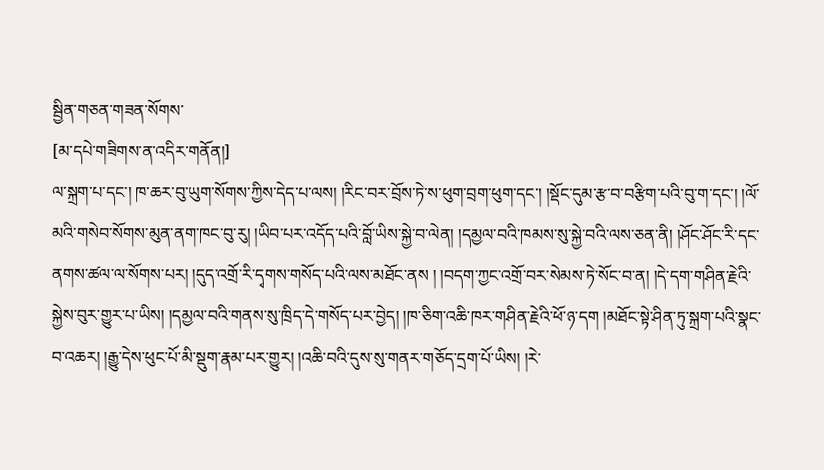སྦྱིན་གཅན་གཟན་སོགས་
[མ་དཔེ་གཟིགས་ན་འདིར་གནོན།]
ལ་སྐྲག་པ་དང་། ཁ་ཆར་བུ་ཡུག་སོགས་ཀྱིས་དེད་པ་ལས། །རིང་བར་བྲོས་ཏེ་ས་ཕུག་བྲག་ཕུག་དང་། །སྡོང་དུམ་རྩ་བ་བརྩིག་པའི་བུ་ག་དང་། །ལོ་མའི་གསེབ་སོགས་མུན་ནག་ཁང་བུ་རུ། །ཡིབ་པར་འདོད་པའི་བློ་ཡིས་སྐྱེ་བ་ལེན། །དམྱལ་བའི་ཁམས་སུ་སྐྱེ་བའི་ལས་ཅན་ནི། །ཤོང་ཤོང་རི་དང་ནགས་ཚལ་ལ་སོགས་པར། །དུད་འགྲོ་རི་དྭགས་གསོད་པའི་ལས་མཐོང་ནས ། །བདག་ཀྱང་འགྲོ་བར་སེམས་ཏེ་སོང་བ་ན། །དེ་དག་གཤིན་རྗེའི་སྐྱེས་བུར་གྱུར་པ་ཡིས། །དམྱལ་བའི་གནས་སུ་ཁྲིད་དེ་གསོད་པར་བྱེད། །ཁ་ཅིག་འཆི་ཁར་གཤིན་རྗེའི་ཕོ་ཉ་དག །མཐོང་སྟེ་ཤིན་ཏུ་སྐྲག་པའི་སྣང་བ་འཆར། །རྒྱུ་དེས་ཕུང་པོ་མི་སྡུག་རྣམ་པར་གྱུར། །འཆི་བའི་དུས་སུ་གནར་གཅོད་དྲག་པོ་ཡིས། །རེ་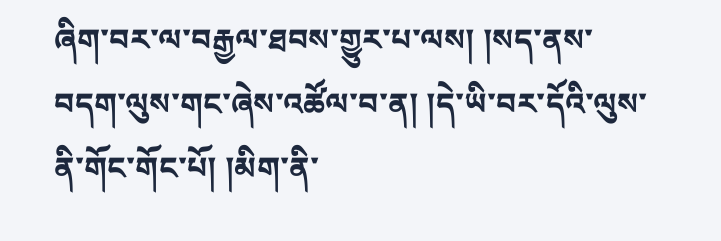ཞིག་བར་ལ་བརྒྱལ་ཐབས་གྱུར་པ་ལས། །སད་ནས་བདག་ལུས་གང་ཞེས་འཚོལ་བ་ན། །དེ་ཡི་བར་དོའི་ལུས་ནི་གོང་གོང་པོ། །མིག་ནི་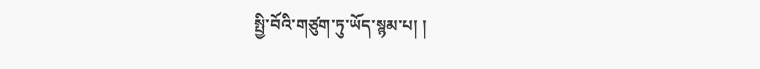སྤྱི་བོའི་གཙུག་ཏུ་ཡོད་སྙམ་པ། །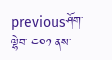previousཤོག་ལྷེབ་ ༤༠༡ ནས་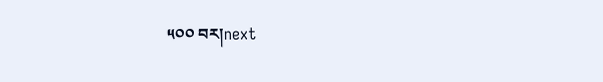༥༠༠ བར།next